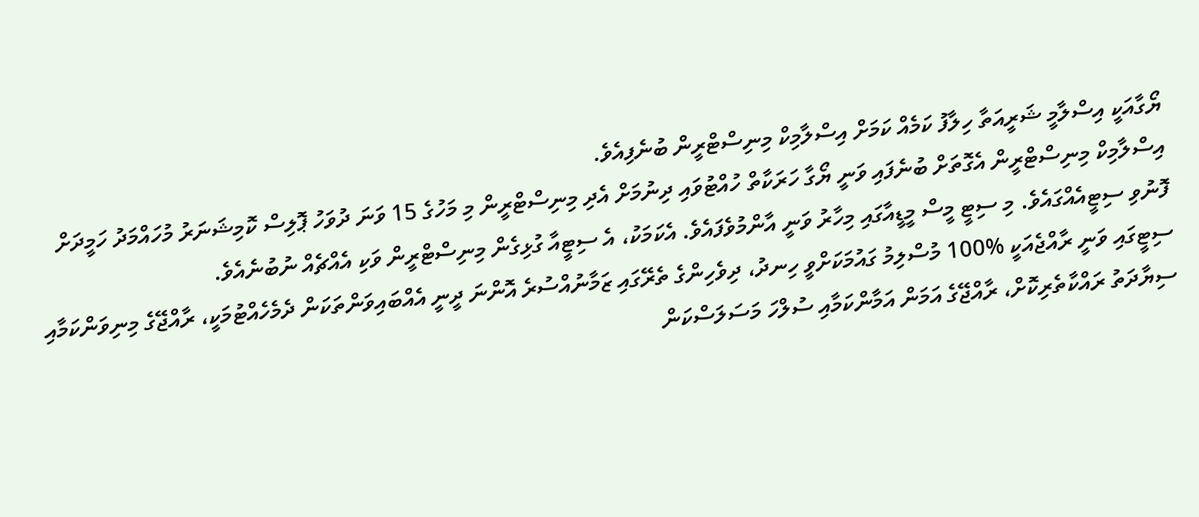ޔޯގާއަކީ އިސްލާމީ ޝަރީއަތާ ހިލާފު ކަމެއް ކަމަށް އިސްލާމިކް މިނިސްޓްރީން ބުނެފިއެވެ.
އިސްލާމިކް މިނިސްޓްރީން އެގޮތަށް ބުނެފައި ވަނީ ޔޯގާ ހަރަކާތް ހުއްޓުވައި ދިނުމަށް އެދި މިނިސްޓްރީން މި މަހުގެ 15 ވަނަ ދުވަހު ޕޮލިސް ކޮމިޝަނަރު މުހައްމަދު ހަމީދަށް ފޮނުވި ސިޓީއެއްގައެވެ. މި ސިޓީ މީސް މީޑީއާގައި މިހާރު ވަނީ އާންމުވެފައެވެ. އެކަމަކު، އެ ސިޓީއާ ގުޅިގެން މިނިސްޓްރީން ވަކި އެއްޗެއް ނުބުނެއެވެ.
ސިޓީގައި ވަނީ ރާއްޖެއަކީ %100 މުސްލިމު ގައުމަކަށްވީ ހިނދު، ދިވެހިންގެ ތެރޭގައި ޒަމާނުއްސުރެ އޮންނަ ދީނީ އެއްބައިވަންތަކަން ދެމެހެއްޓުމަކީ، ރާއްޖޭގެ މިނިވަންކަމާއި ސިޔާދަތު ރައްކާތެރިކޮށް، ރާއްޖޭގެ އަމަން އަމާންކަމާއި ސުލްހަ މަސަލަސްކަން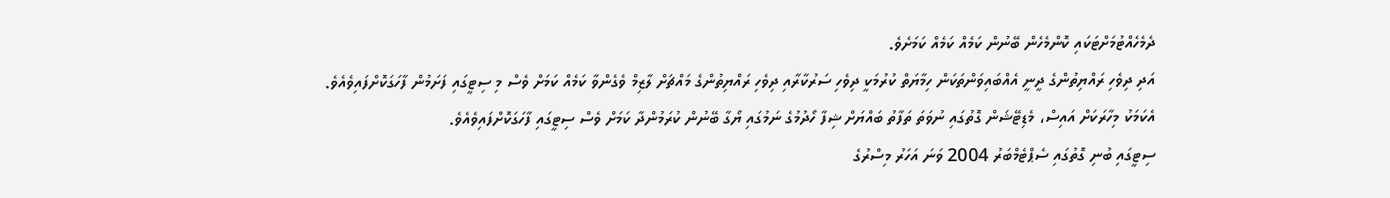ދެމެހެއްޓުމަށްޓަކައި ކޮންމެހެން ބޭނުން ކަމެއް ކަމެއް ކަމަށެވެ.
އަދި ދިވެހި ރައްޔިތުންގެ ދީނީ އެއްބައިވަންތަކަން ހިމާޔަތް ކުރުމަކީ ދިވެހި ސަރުކާރާއި ދިވެހި ރައްޔިތުންގެ މައްޗަށް ލާޒިމް ވެގެންވާ ކަމެއް ކަމަށް ވެސް މި ސިޓީގައި ފަށަމުން ފާހަގަކޮށްފައިވެއެވެ.
އެކަމަކު މިހާރަކަށް އައިސް، މެޑިޓޭޝަން ގޮތުގައި ނުވަތަ ތަފާތު ބައްޔަށް ޝިފާ ހޯދުމުގެ ނަމުގައި ޔޯގާ ބޭނުން ކުރަމުންދާ ކަމަށް ވެސް ސިޓީގައި ފާހަގަކޮށްފައިވެއެވެ.
ސިޓީގައި ބުނި ގޮތުގައި ސެޕްޓެމްބަރު 2004 ވަނަ އަހަރު މިސްރުގެ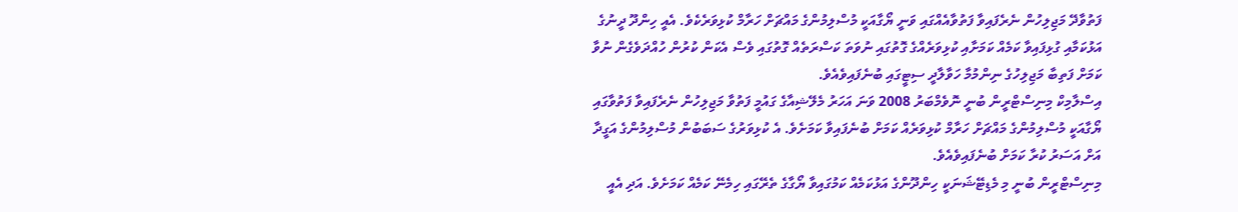ފަތުވާދޭ މަޖިލިހުން ނެރެފައިވާ ފަތުވާއެއްގައި ވަނީ ޔޯގާއަކީ މުސްލިމުންގެ މައްޗަށް ހަރާމް ކުޅިވަރެކެވެ. އެއީ ހިންދޫ ދީނުގެ އަޅުކަމާއި ގުޅިފައިވާ ކަމެއް ކަމަށާއި ކުޅިވަރެއްގެ ގޮތުގައި ނުވަތަ ކަސްރަތެއް ގޮތުގައި ވެސް އެކަން ކުރުން ހުއްދަވެގެން ނުވާ ކަމަށް ފަތިބާ މަޖިލިހުގެ ނިންމުމާ ހަވާލާދީ ސިޓީގައި ބުނެފައިވެއެވެ.
އިސްލާމިކް މިނިސްޓްރީން ބުނީ ނޮވެމްބަރު 2008 ވަނަ އަހަރު މެލޭޝިއާގެ ގައުމީ ފަތުވާ މަޖިލިހުން ނެރެފައިވާ ފަތުވާގައި ޔޯގާއަކީ މުސްލިމުންގެ މައްޗަށް ހަރާމް ކުޅިވަރެއް ކަމަށް ބުނެފައިވާ ކަމަށެވެ. އެ ކުޅިވަރުގެ ސަބަބުން މުސްލިމުންގެ އަގީދާ އަށް އަސަރު ކުރާ ކަމަށް ބުނެފައިވެއެވެ.
މިނިސްޓްރީން ބުނީ މި މެޑިޓޭޝަނަކީ ހިންދޫންގެ އަޅުކަމެއް ކަމުގައިވާ ޔޯގާގެ ތެރޭގައި ހިމެނޭ ކަމެއް ކަމަށެވެ. އަދި އެއީ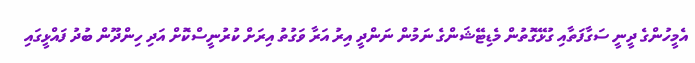އެމީހުންގެ ދީނީ ސަގާފަތާއި ގުޅޭގޮތުން މެޑިޓޭޝަންގެ ނަމުން ނަންދީ އިރު އަރާ ވަގުތު އިރަށް ކުރުނީސްކޮށް އަދި ހިންދޫން ބުދު ފައްޅީގައި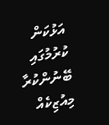އަޅުކަން ކުރުމުގައި ބޭނުންކުރާ މިއުޒިކެއް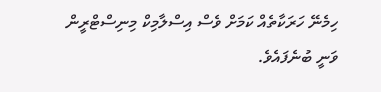ހިމެނޭ ހަރަކާތެއް ކަމަށް ވެސް އިސްލާމިކް މިނިސްޓްރީން ވަނީ ބުނެފައެވެ.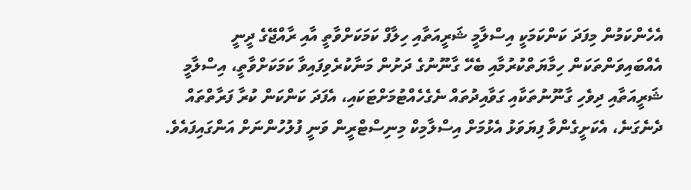އެހެންކަމުން މިފަދަ ކަންކަމަކީ އިސްލާމީ ޝަރީއަތާއި ހިލާފް ކަމަކަށްވާތީ އާއި ރާއްޖޭގެ ދީނީ އެއްބައިވަންތަކަން ހިމާޔަތްކުރުމާއި ބެހޭ ގާނޫނުގެ ދަށުން މަނާކުރެވިފައިވާ ކަމަކަށްވާތީ، އިސްލާމީ ޝަރީއަތާއި ދިވެހި ގާނޫނުތަކާއި ގަވާއިދުތައް ނެގެހެއްޓުމަށްޓަކައި، އެފަދަ ކަންކަން ކުރާ ފަރާތްތައް ދެނެގަނެ، އެކަށީގެންވާ ފިޔަވަޅު އެޅުމަށް އިސްލާމިކް މިނިސްޓްރީން ވަނީ ފުލުހުންނަށް އަންގައިފައެވެ.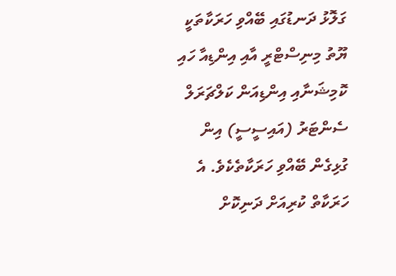ގަލޮޅު ދަނޑުގައި ބޭއްވި ހަރަކާތަކީ ޔޫތު މިނިސްޓްރީ އާއި އިންޑިއާ ހައި ކޮމިޝަނާއި އިންޑިއަން ކަލްޗަރަލް ސެންޓަރު (އައިސީސީ) އިން ގުޅިގެން ބޭއްވި ހަރަކާތެކެވެ. އެ ހަރަކާތް ކުރިއަށް ދަނިކޮށް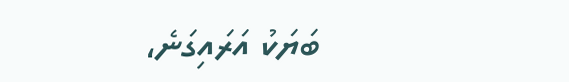ބަޔަކު އަރައިގަނެ،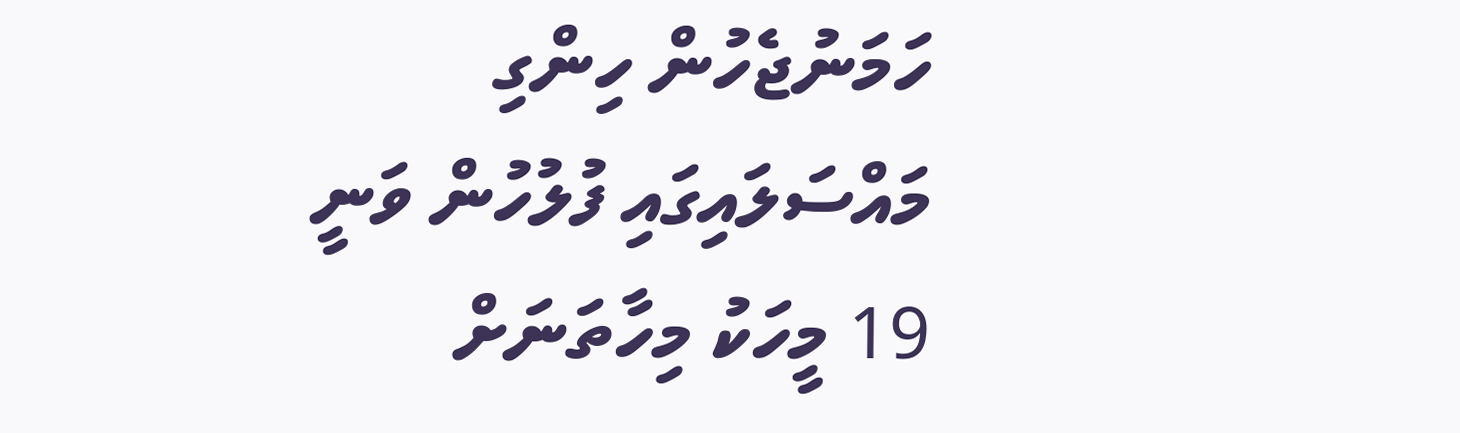ހަމަނުޖެހުން ހިންގި މައްސަލައިގައި ފުލުހުން ވަނީ 19 މީހަކު މިހާތަނަށް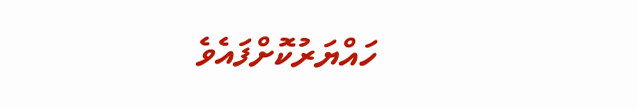ހައްޔަރުކޮށްފައެވެ